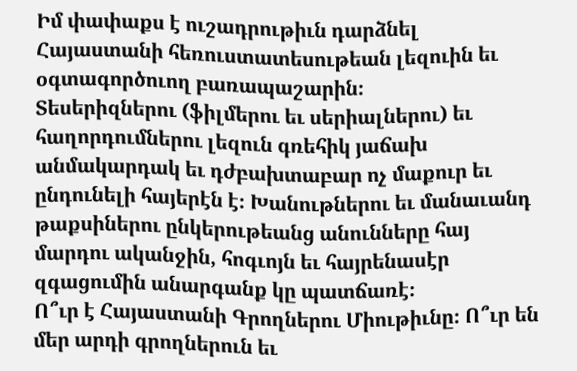Իմ փափաքս է ուշադրութիւն դարձնել Հայաստանի հեռուստատեսութեան լեզուին եւ օգտագործուող բառապաշարին։
Տեսերիզներու (ֆիլմերու եւ սերիալներու) եւ հաղորդումներու լեզուն գռեհիկ յաճախ անմակարդակ եւ դժբախտաբար ոչ մաքուր եւ ընդունելի հայերէն է։ Խանութներու եւ մանաւանդ թաքսիներու ընկերութեանց անունները հայ մարդու ականջին, հոգւոյն եւ հայրենասէր զգացումին անարգանք կը պատճառէ։
Ո՞ւր է Հայաստանի Գրողներու Միութիւնը։ Ո՞ւր են մեր արդի գրողներուն եւ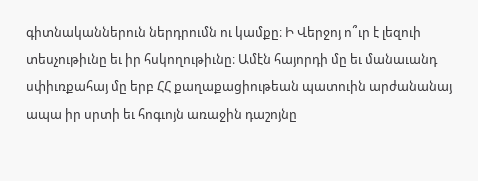գիտնականներուն ներդրումն ու կամքը։ Ի Վերջոյ ո՞ւր է լեզուի տեսչութիւնը եւ իր հսկողութիւնը։ Ամէն հայորդի մը եւ մանաւանդ սփիւռքահայ մը երբ ՀՀ քաղաքացիութեան պատուին արժանանայ ապա իր սրտի եւ հոգւոյն առաջին դաշոյնը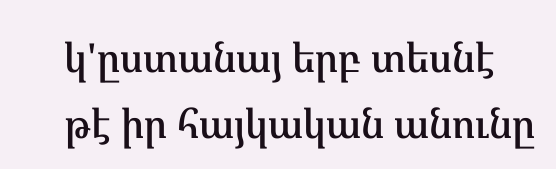կ'ըստանայ երբ տեսնէ թէ իր հայկական անունը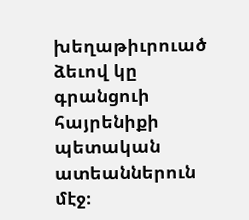խեղաթիւրուած ձեւով կը գրանցուի հայրենիքի պետական ատեաններուն մէջ։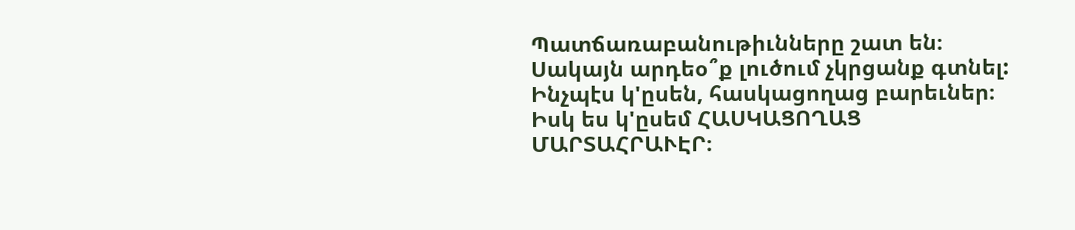Պատճառաբանութիւնները շատ են։ Սակայն արդեօ՞ք լուծում չկրցանք գտնել:
Ինչպէս կ'ըսեն, հասկացողաց բարեւներ։ Իսկ ես կ'ըսեմ ՀԱՍԿԱՑՈՂԱՑ ՄԱՐՏԱՀՐԱՒԷՐ։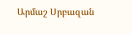Արմաշ Սրբազան